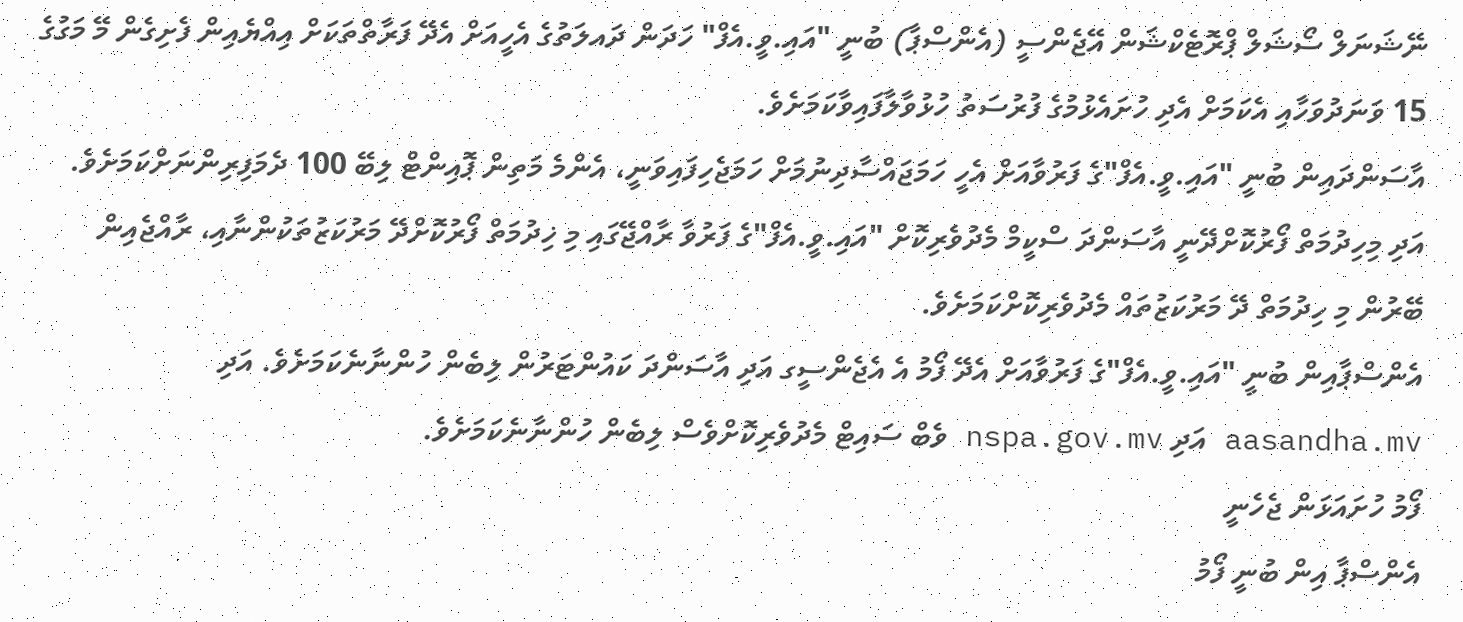ނޭޝަނަލް ސޯޝަލް ޕްރޮޓެކްޝަން އޭޖެންސީ (އެންސްޕާ) ބުނީ "އައި.ވީ.އެފް" ހަދަން ދައލަތުގެ އެހީއަށް އެދޭ ފަރާތްތަކަށް އިއްޔެއިން ފެށިގެން މޭ މަގުގެ 15 ވަނަދުވަހާއި އެކަމަށް އެދި ހުށައެޅުމުގެ ފުރުސަތު ހުޅުވާލާފައިވާކަމަށެވެ.
އާސަންދައިން ބުނީ "އައި.ވީ.އެފް"ގެ ފަރުވާއަށް އެހީ ހަމަޖައްސާދިނުމަށް ހަމަޖެހިފައިވަނީ، އެންމެ މަތިން ޕޮއިންޓް ލިބޭ 100 ދެމަފިރިންނަށްކަމަށެވެ. އަދި މިހިދުމަތް ފޯރުކޮށްދޭނީ އާސަންދަ ސްކީމް މެދުވެރިކޮށް "އައި.ވީ.އެފް"ގެ ފަރުވާ ރާއްޖޭގައި މި ޚިދުމަތް ފޯރުކޮށްދޭ މަރުކަޒުތަކުންނާއި، ރާއްޖެއިން ބޭރުން މި ހިދުމަތް ދޭ މަރުކަޒުތައް މެދުވެރިކޮށްކަމަށެވެ.
އެންސްޕާއިން ބުނީ "އައި.ވީ.އެފް"ގެ ފަރުވާއަށް އެދޭ ފޯމު އެ އެޖެންސީގ އަދި އާސަންދަ ކައުންޓަރުން ލިބެން ހުންނާނެކަމަށެވެ. އަދި aasandha.mv އަދި nspa.gov.mv ވެބް ސައިޓް މެދުވެރިކޮށްވެސް ލިބެން ހުންނާނެކަމަށެވެ.
ފޯމު ހުށައަޅަން ޖެހެނީ
އެންސްޕާ އިން ބުނީ ފޯމު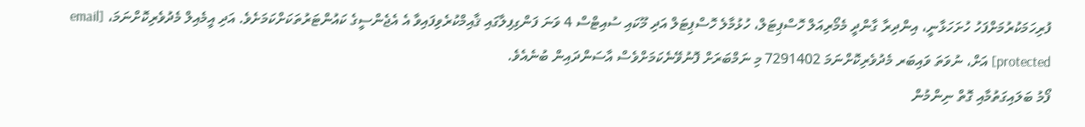ފުރިހަމަކުރުމަށްފަހު ހުށަހަޅާނީ، އިންދިރާ ގާންދީ މެމޯރިއަލް ހޮސްޕިޓަލް، ހުޅުމާލެ ހޮސްޕިޓަލް އަދި މޫކައި ސުއިޓްސް 4 ވަނަ ފަންގިފިލާގައި ޤާއިމްކުރެވިފައިވާ އެ އެޖެންސީގެ ކައުންޓަރުތަކަށްކަމަށެވެ. އަދި އީމެއިލް މެދުވެރިކޮށްނަމަ، [email protected] އަށް، ނުވަތަ ވައިބަރ މެދުވެރިކޮށްނަމަ 7291402 މި ނަމްބަރަށް ފޮނުވޭނެކަމަށްވެސް އާސަންދައިން ބުނެއެވެ.
ފޯމު ބަލައިގަތުމާއި ގޮތް ނިންމުން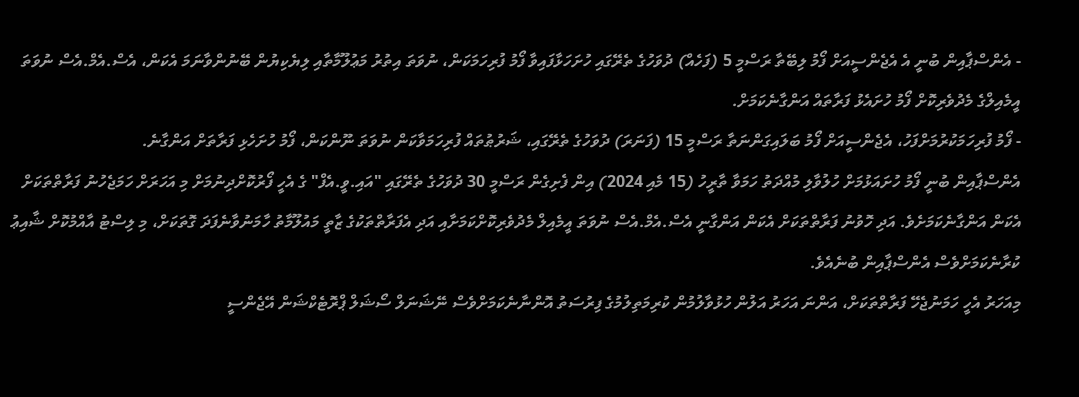- އެންސްޕާއިން ބުނީ އެ އެޖެންސީއަށް ފޯމު ލިބޭތާ ރަސްމީ 5 (ފަހެއް) ދުވަހުގެ ތެރޭގައި ހުށަހަޅާފައިވާ ފޯމު ފުރިހަމަކަން، ނުވަތަ އިތުރު މަޢުލޫމާތާއި ލިޔެކިޔުން ބޭނުންވާނަމަ އެކަން، އެސް.އެމް.އެސް ނުވަތަ އީމެއިލްގެ މެދުވެރިކޮށް ފޯމު ހުށައެޅު ފަރާތައް އަންގާނެކަމަށް.
- ފޯމު ފުރިހަމަކުރުމަށްފަހު، އެޖެންސީއަށް ފޯމު ބަލައިގަންނަތާ ރަސްމީ 15 (ފަނަރަ) ދުވަހުގެ ތެރޭގައި، ޝަރުޠުތައް ފުރިހަމަވާކަން ނުވަތަ ނޫންކަން، ފޯމު ހުށަހެޅި ފަރާތަށް އަންގާނެ.
އެންސްޕާއިން ބުނީ ފޯމު ހުށައަޅުމަށް ހުލުވާލި މުއްދަތު ހަމަވާ ތާރީހު (15 މެއި 2024) އިން ފެށިގެން ރަސްމީ 30 ދުވަހުގެ ތެރޭގައި "އައި.ވީ.އެފް" ގެ އެހީ ފޯރުކޮށްދިނުމަށް މި އަހަރަށް ހަމަޖެހުނު ފަރާތްތަކަށް އެކަން އަންގާނެކަމަށެވެ. އަދި ހޮވުނު ފަރާތްތަކަށް އެކަން އަންގާނީ އެސް.އެމް.އެސް ނުވަތަ އީމެއިލް މެދުވެރިކޮށްކަމަށާއި އަދި އެފަރާތްތަކުގެ ޒާތީ މައުލޫމާތު ހާމަނުވާނެފަދަ ގޮތަކަށް، މި ލިސްޓު އާއްމުކޮށް ޝާއިޢު ކުރާނެކަމަށްވެސް އެންސްޕާއިން ބުނެއެވެ.
މިއަހަރު އެހީ ހަމަނުޖެހޭ ފަރާތްތަކަށް، އަންނަ އަހަރު އަލުން ހުޅުވާލުމުން ކުރިމަތިލުމުގެ ފިރުސަތު އޮންނާނެކަމަށްވެސް ނޭޝަނަލް ސޯޝަލް ޕްރޮޓެކްޝަން އޭޖެންސީ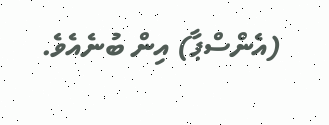(އެންސްޕާ) އިން ބުނެއެވެ.